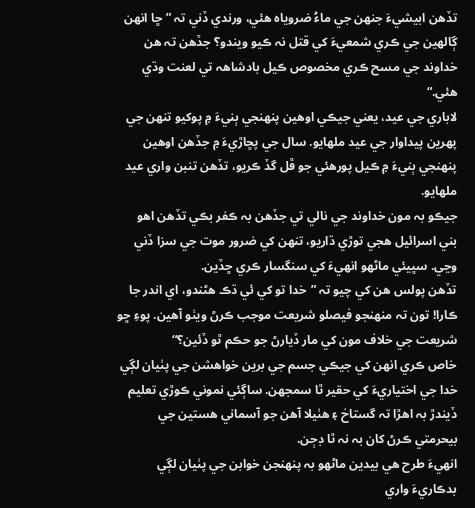تڏهن ابيشيءَ جنهن جي ماءُ ضروياہ هئي، ورندي ڏني تہ ”ڇا انهن ڳالهين جي ڪري شمعيءَ کي قتل نہ ڪيو ويندو؟ جڏهن تہ هن خداوند جي مسح ڪري مخصوص ڪيل بادشاهہ تي لعنت وڌي هئي.“
لاباري جي عيد، يعني جيڪي اوهين پنهنجي ٻنيءَ ۾ پوکيو تنهن جي پهرين پيداوار جي عيد ملهايو. سال جي پڇاڙيءَ ۾ جڏهن اوهين پنهنجي ٻنيءَ ۾ ڪيل پورهئي جو ڦل گڏ ڪريو، تڏهن تنبن واري عيد ملهايو.
جيڪو بہ مون خداوند جي نالي تي جڏهن بہ ڪفر بڪي تڏهن اهو بني اسرائيل هجي توڙي ڌاريو، تنهن کي ضرور موت جي سزا ڏني وڃي. سڀيئي ماڻهو انهيءَ کي سنگسار ڪري ڇڏين.
تڏهن پولس هن کي چيو تہ ”خدا تو کي ئي ڌڪ هڻندو، اي اندر جا ڪارا! تون تہ منهنجو فيصلو شريعت موجب ڪرڻ ويٺو آهين. پوءِ ڇو شريعت جي خلاف مون کي مار ڏيارڻ جو حڪم ٿو ڏئين؟“
خاص ڪري انهن کي جيڪي جسم جي برين خواهشن جي پٺيان لڳي خدا جي اختياريءَ کي حقير ٿا سمجھن. ساڳئي نموني ڪوڙي تعليم ڏيندڙ بہ اهڙا تہ گستاخ ۽ هٺيلا آهن جو آسماني هستين جي بيحرمتي ڪرڻ کان بہ نہ ٿا ڊڄن.
انهيءَ طرح هي بيدين ماڻهو بہ پنهنجن خوابن جي پٺيان لڳي بدڪاريءَ واري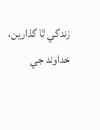زندگي ٿا گذارين، خداوند جي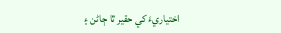اختياريءَ کي حقير ٿا ڄاڻن ۽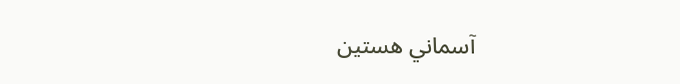آسماني هستين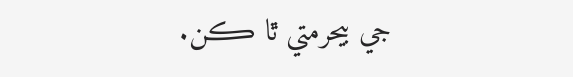جي بيحرمتي ٿا ڪن.